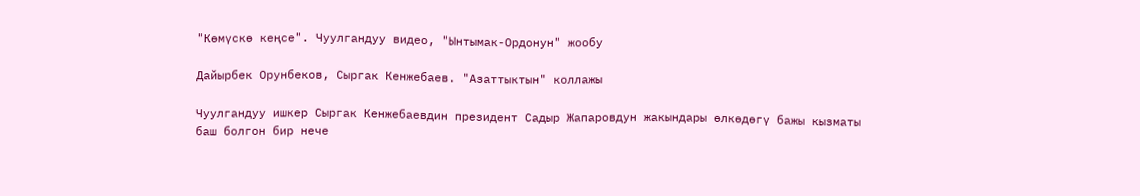"Көмүскө кеңсе". Чуулгандуу видео, "Ынтымак-Ордонун" жообу

Дайырбек Орунбеков, Сыргак Кенжебаев. "Азаттыктын" коллажы

Чуулгандуу ишкер Сыргак Кенжебаевдин президент Садыр Жапаровдун жакындары өлкөдөгү бажы кызматы баш болгон бир нече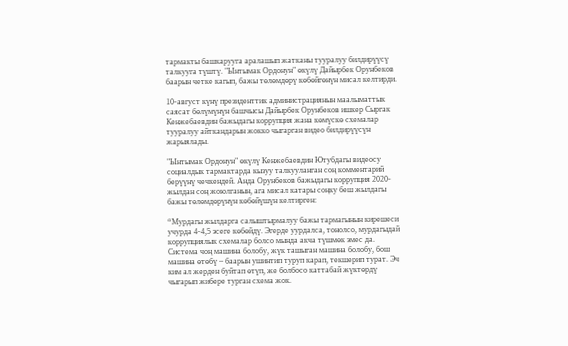тармакты башкарууга аралашып жатканы тууралуу билдирүүсү талкууга түштү. "Ынтымак Ордонун" өкүлү Дайырбек Орунбеков баарын четке кагып, бажы төлөмдөрү көбөйгөнүн мисал келтирди.

10-август күнү президенттик администрациянын маалыматтык саясат бөлүмүнүн башчысы Дайырбек Орунбеков ишкер Сыргак Кенжебаевдин бажыдагы коррупция жана көмүскө схемалар тууралуу айткандарын жокко чыгарган видео билдирүүсүн жарыялады.

"Ынтымак Ордонун" өкүлү Кенжебаевдин Ютубдагы видеосу социалдык тармактарда кызуу талкууланган соң комментарий берүүнү чечкендей. Анда Орунбеков бажыдагы коррупция 2020-жылдан соң жоюлганын, ага мисал катары соңку беш жылдагы бажы төлөмдөрүнүн көбөйүшүн келтирген:

“Мурдагы жылдарга салыштырмалуу бажы тармагынын кирешеси учурда 4-4,5 эсеге көбөйдү. Эгерде уурдалса, тонолсо, мурдагыдай коррупциялык схемалар болсо мында акча түшмөк эмес да. Система чоң машина болобу, жүк ташыган машина болобу, бош машина өтөбү – баарын ушинтип туруп карап, текшерип турат. Эч ким ал жерден буйтап өтүп, же болбосо каттабай жүктөрдү чыгарып жибере турган схема жок.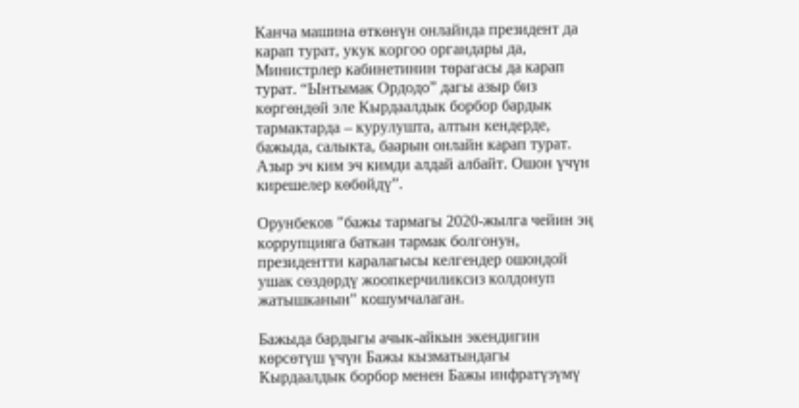Канча машина өткөнүн онлайнда президент да карап турат, укук коргоо органдары да, Министрлер кабинетинин төрагасы да карап турат. “Ынтымак Ордодо” дагы азыр биз көргөндөй эле Кырдаалдык борбор бардык тармактарда – курулушта, алтын кендерде, бажыда, салыкта, баарын онлайн карап турат. Азыр эч ким эч кимди алдай албайт. Ошон үчүн кирешелер көбөйдү”.

Орунбеков "бажы тармагы 2020-жылга чейин эң коррупцияга баткан тармак болгонун, президентти каралагысы келгендер ошондой ушак сөздөрдү жоопкерчиликсиз колдонуп жатышканын" кошумчалаган.

Бажыда бардыгы ачык-айкын экендигин көрсөтүш үчүн Бажы кызматындагы Кырдаалдык борбор менен Бажы инфратүзүмү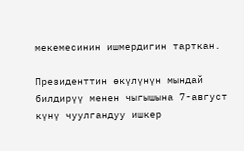мекемесинин ишмердигин тарткан.

Президенттин өкүлүнүн мындай билдирүү менен чыгышына 7-август күнү чуулгандуу ишкер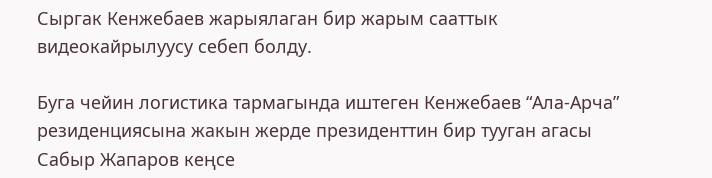Сыргак Кенжебаев жарыялаган бир жарым сааттык видеокайрылуусу себеп болду.

Буга чейин логистика тармагында иштеген Кенжебаев “Ала-Арча” резиденциясына жакын жерде президенттин бир тууган агасы Сабыр Жапаров кеңсе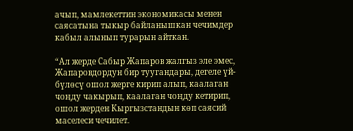ачып, мамлекеттин экономикасы менен саясатына тыкыр байланышкан чечимдер кабыл алынып турарын айткан.

“Ал жерде Сабыр Жапаров жалгыз эле эмес, Жапаровдордун бир туугандары, дегеле үй-бүлөсү ошол жерге кирип алып, каалаган чоңду чакырып, каалаган чоңду кетирип, ошол жерден Кыргызстандын көп саясий маселеси чечилет.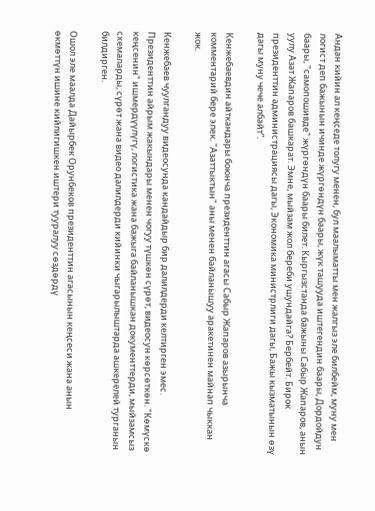Андан кийин ал кеңседе толугу менен, бул маалыматты мен жалгыз эле билбейм, муну мен логист деп бажынын ичинде жүргөндүн баары, жүк ташууда иштегендин баары, Дордойдун баары, "самопошивде" жүргөндүн баары билет. Кыргызстанда бажыны Сабыр Жапаров, анын уулу Азат Жапаров башкарат. Эмне, мыйзам жол береби ушундайга? Бербейт. Бирок президенттин администрациясы дагы, Экономика министрлиги дагы, Бажы кызматынын өзү дагы муну чече албайт”.

Кенжебаевдин айткандары боюнча президенттин агасы Сабыр Жапаров азырынча комментарий бере элек. "Азаттыктын" аны менен байланышуу аракетинен майнап чыккан жок.

Кенжебаев чуулгандуу видеосунда кандайдыр бир далилдерди келтирген эмес. Президенттин айрым жакындары менен чогуу түшкөн сүрөт, видеосун көрсөткөн. "Көмүскө кеңсенин" ишмердүүлүгү, логистика жана бажыга байланышкан документтерди, мыйзамсыз схемаларды, сүрөт жана видео далилдерди кийинки чыгарылыштарда ашкерелей турганын билдирген.

Ошол эле маалда Дайырбек Орунбеков президенттин агасынын кеңсеси жана анын өкмөттүн ишине кийлигишкен иштери тууралуу сөздөрдү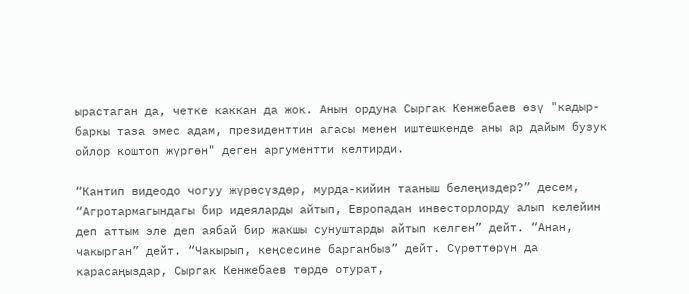ырастаган да, четке каккан да жок. Анын ордуна Сыргак Кенжебаев өзү "кадыр-баркы таза эмес адам, президенттин агасы менен иштешкенде аны ар дайым бузук ойлор коштоп жүргөн" деген аргументти келтирди.

“Кантип видеодо чогуу жүрөсүздөр, мурда-кийин тааныш белеңиздер?” десем, “Агротармагындагы бир идеяларды айтып, Европадан инвесторлорду алып келейин деп аттым эле деп аябай бир жакшы сунуштарды айтып келген” дейт. “Анан, чакырган” дейт. “Чакырып, кеңсесине барганбыз” дейт. Сүрөттөрүн да карасаңыздар, Сыргак Кенжебаев төрдө отурат,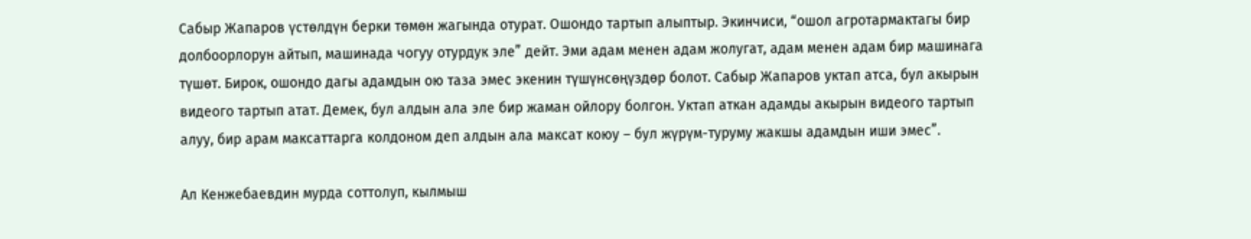Сабыр Жапаров үстөлдүн берки төмөн жагында отурат. Ошондо тартып алыптыр. Экинчиси, “ошол агротармактагы бир долбоорлорун айтып, машинада чогуу отурдук эле” дейт. Эми адам менен адам жолугат, адам менен адам бир машинага түшөт. Бирок, ошондо дагы адамдын ою таза эмес экенин түшүнсөңүздөр болот. Сабыр Жапаров уктап атса, бул акырын видеого тартып атат. Демек, бул алдын ала эле бир жаман ойлору болгон. Уктап аткан адамды акырын видеого тартып алуу, бир арам максаттарга колдоном деп алдын ала максат коюу – бул жүрүм-туруму жакшы адамдын иши эмес”.

Ал Кенжебаевдин мурда соттолуп, кылмыш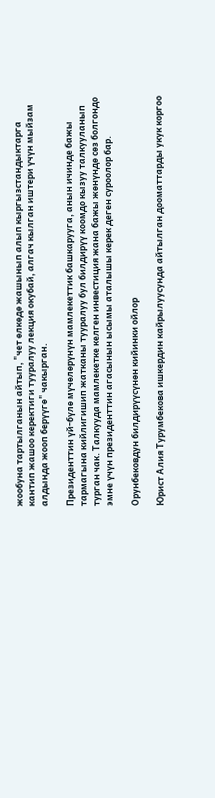жообуна тартылганын айтып, "чет өлкөдө жашынып алып кыргызстандыктарга кантип жашоо керектиги тууралуу лекция окубай, алгач кылган иштери үчүн мыйзам алдында жооп берүүгө" чакырган.

Президенттин үй-бүлө мүчөлөрүнүн мамлекеттик башкарууга, анын ичинде бажы тармагына кийлигишип жатканы тууралуу бул билдирүү коомдо кызуу талкууланып турган чак. Талкууда мамлекетке келген инвестиция жана бажы жөнүндө сөз болгондо эмне үчүн президенттин агасынын ысымы аталышы керек деген суроолор бар.

Орунбековдун билдирүүсүнөн кийинки ойлор

Юрист Алия Турумбекова ишкердин кайрылуусунда айтылган дооматтарды укук коргоо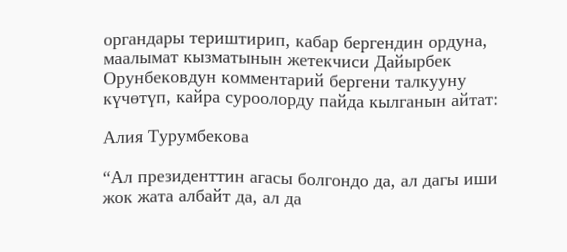органдары териштирип, кабар бергендин ордуна, маалымат кызматынын жетекчиси Дайырбек Орунбековдун комментарий бергени талкууну күчөтүп, кайра суроолорду пайда кылганын айтат:

Алия Турумбекова

“Ал президенттин агасы болгондо да, ал дагы иши жок жата албайт да, ал да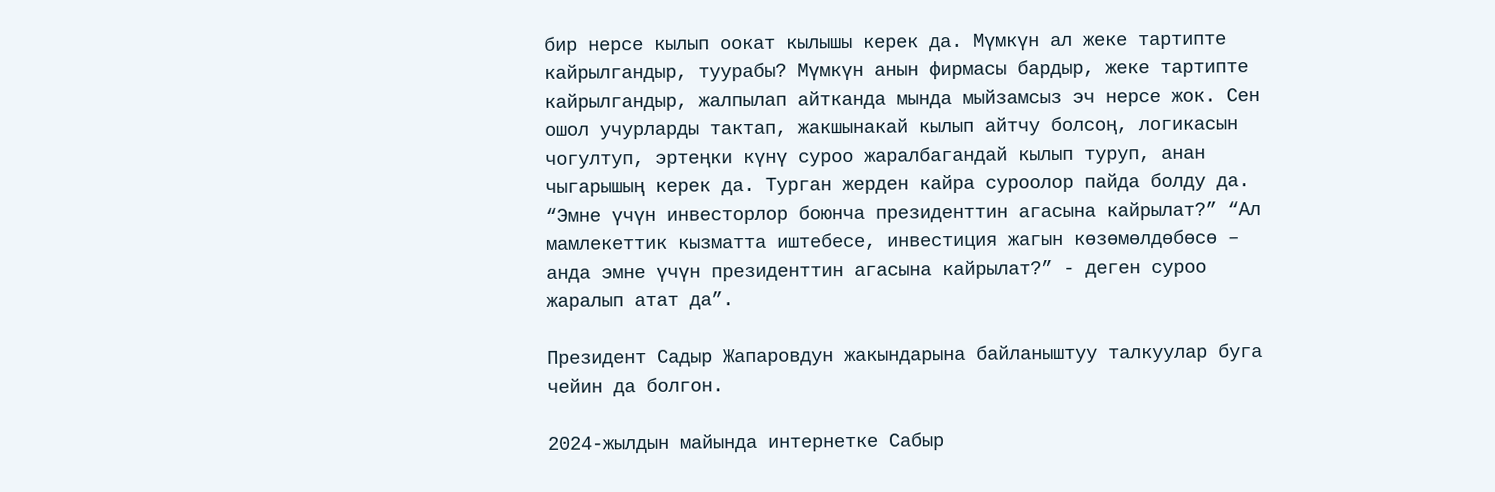бир нерсе кылып оокат кылышы керек да. Мүмкүн ал жеке тартипте кайрылгандыр, туурабы? Мүмкүн анын фирмасы бардыр, жеке тартипте кайрылгандыр, жалпылап айтканда мында мыйзамсыз эч нерсе жок. Сен ошол учурларды тактап, жакшынакай кылып айтчу болсоң, логикасын чогултуп, эртеңки күнү суроо жаралбагандай кылып туруп, анан чыгарышың керек да. Турган жерден кайра суроолор пайда болду да. “Эмне үчүн инвесторлор боюнча президенттин агасына кайрылат?” “Ал мамлекеттик кызматта иштебесе, инвестиция жагын көзөмөлдөбөсө – анда эмне үчүн президенттин агасына кайрылат?” - деген суроо жаралып атат да”.

Президент Садыр Жапаровдун жакындарына байланыштуу талкуулар буга чейин да болгон.

2024-жылдын майында интернетке Сабыр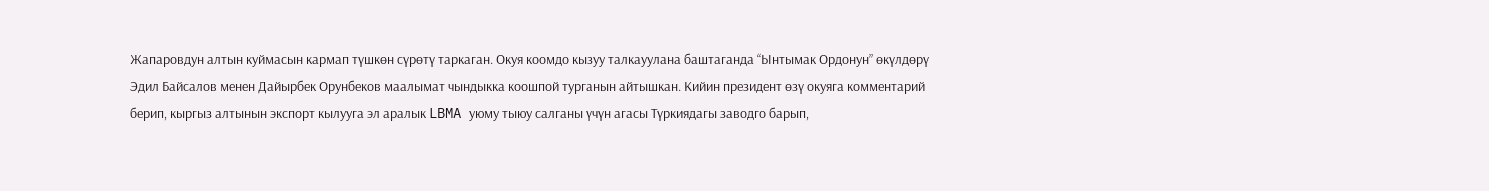Жапаровдун алтын куймасын кармап түшкөн сүрөтү таркаган. Окуя коомдо кызуу талкауулана баштаганда “Ынтымак Ордонун” өкүлдөрү Эдил Байсалов менен Дайырбек Орунбеков маалымат чындыкка коошпой турганын айтышкан. Кийин президент өзү окуяга комментарий берип, кыргыз алтынын экспорт кылууга эл аралык LBMA уюму тыюу салганы үчүн агасы Түркиядагы заводго барып,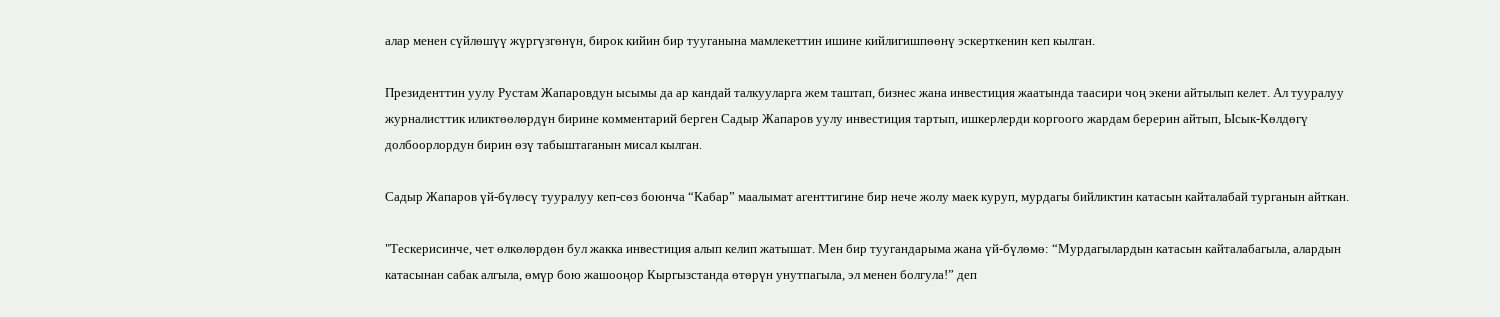алар менен сүйлөшүү жүргүзгөнүн, бирок кийин бир тууганына мамлекеттин ишине кийлигишпөөнү эскерткенин кеп кылган.

Президенттин уулу Рустам Жапаровдун ысымы да ар кандай талкууларга жем таштап, бизнес жана инвестиция жаатында таасири чоң экени айтылып келет. Ал тууралуу журналисттик иликтөөлөрдүн бирине комментарий берген Садыр Жапаров уулу инвестиция тартып, ишкерлерди коргоого жардам берерин айтып, Ысык-Көлдөгү долбоорлордун бирин өзү табыштаганын мисал кылган.

Садыр Жапаров үй-бүлөсү тууралуу кеп-сөз боюнча “Кабар” маалымат агенттигине бир нече жолу маек куруп, мурдагы бийликтин катасын кайталабай турганын айткан.

"Тескерисинче, чет өлкөлөрдөн бул жакка инвестиция алып келип жатышат. Мен бир туугандарыма жана үй-бүлөмө: “Мурдагылардын катасын кайталабагыла, алардын катасынан сабак алгыла, өмүр бою жашооңор Кыргызстанда өтөрүн унутпагыла, эл менен болгула!” деп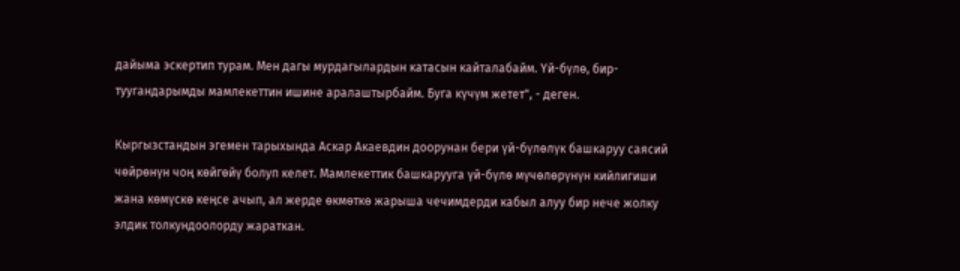дайыма эскертип турам. Мен дагы мурдагылардын катасын кайталабайм. Үй-бүлө, бир-туугандарымды мамлекеттин ишине аралаштырбайм. Буга күчүм жетет", - деген.

Кыргызстандын эгемен тарыхында Аскар Акаевдин доорунан бери үй-бүлөлүк башкаруу саясий чөйрөнүн чоң көйгөйү болуп келет. Мамлекеттик башкарууга үй-бүлө мүчөлөрүнүн кийлигиши жана көмүскө кеңсе ачып, ал жерде өкмөткө жарыша чечимдерди кабыл алуу бир нече жолку элдик толкундоолорду жараткан.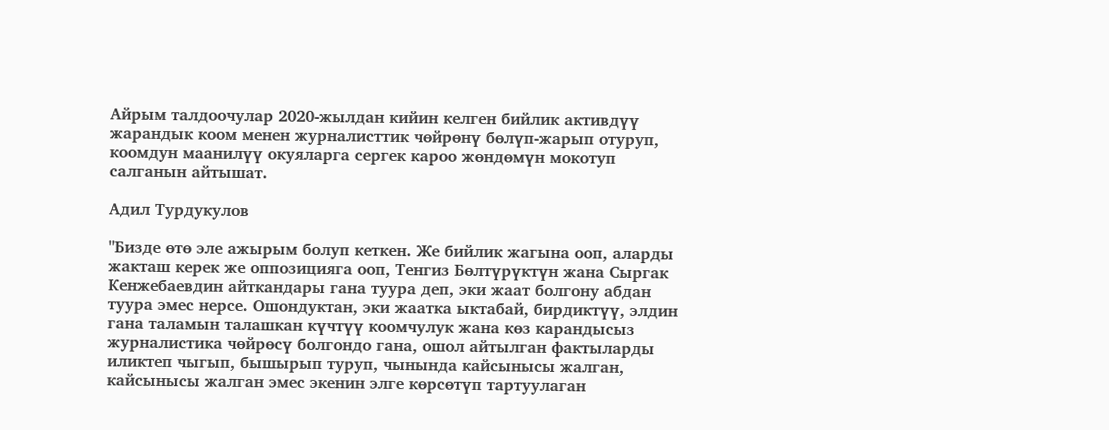Айрым талдоочулар 2020-жылдан кийин келген бийлик активдүү жарандык коом менен журналисттик чөйрөнү бөлүп-жарып отуруп, коомдун маанилүү окуяларга сергек кароо жөндөмүн мокотуп салганын айтышат.

Адил Турдукулов

"Бизде өтө эле ажырым болуп кеткен. Же бийлик жагына ооп, аларды жакташ керек же оппозицияга ооп, Тенгиз Бөлтүрүктүн жана Сыргак Кенжебаевдин айткандары гана туура деп, эки жаат болгону абдан туура эмес нерсе. Ошондуктан, эки жаатка ыктабай, бирдиктүү, элдин гана таламын талашкан күчтүү коомчулук жана көз карандысыз журналистика чөйрөсү болгондо гана, ошол айтылган фактыларды иликтеп чыгып, бышырып туруп, чынында кайсынысы жалган, кайсынысы жалган эмес экенин элге көрсөтүп тартуулаган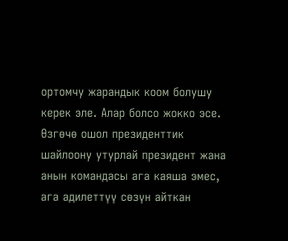ортомчу жарандык коом болушу керек эле. Алар болсо жокко эсе. Өзгөчө ошол президенттик шайлоону утурлай президент жана анын командасы ага каяша эмес, ага адилеттүү сөзүн айткан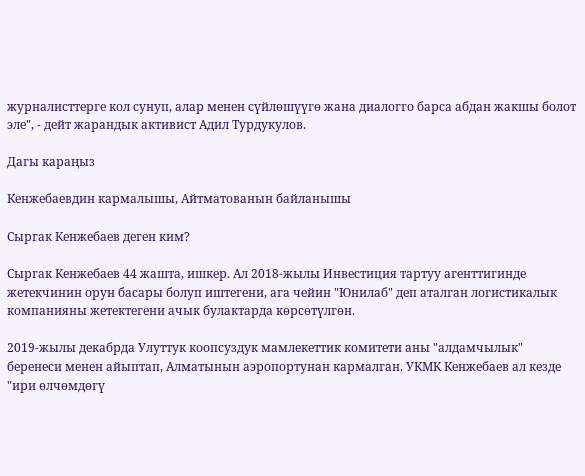журналисттерге кол сунуп, алар менен сүйлөшүүгө жана диалогго барса абдан жакшы болот эле", - дейт жарандык активист Адил Турдукулов.

Дагы караңыз

Кенжебаевдин кармалышы, Айтматованын байланышы

Сыргак Кенжебаев деген ким?

Сыргак Кенжебаев 44 жашта, ишкер. Ал 2018-жылы Инвестиция тартуу агенттигинде жетекчинин орун басары болуп иштегени, ага чейин "Юнилаб" деп аталган логистикалык компанияны жетектегени ачык булактарда көрсөтүлгөн.

2019-жылы декабрда Улуттук коопсуздук мамлекеттик комитети аны "алдамчылык" беренеси менен айыптап, Алматынын аэропортунан кармалган. УКМК Кенжебаев ал кезде "ири өлчөмдөгү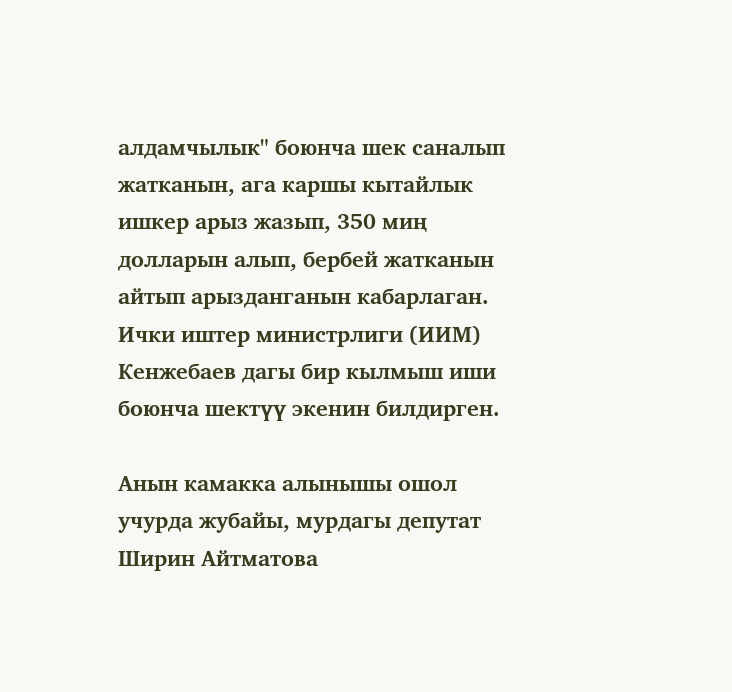алдамчылык" боюнча шек саналып жатканын, ага каршы кытайлык ишкер арыз жазып, 350 миң долларын алып, бербей жатканын айтып арызданганын кабарлаган. Ички иштер министрлиги (ИИМ) Кенжебаев дагы бир кылмыш иши боюнча шектүү экенин билдирген.

Анын камакка алынышы ошол учурда жубайы, мурдагы депутат Ширин Айтматова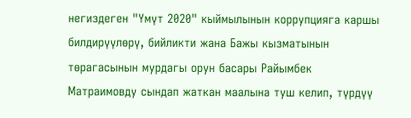негиздеген "Үмүт 2020" кыймылынын коррупцияга каршы билдирүүлөрү, бийликти жана Бажы кызматынын төрагасынын мурдагы орун басары Райымбек Матраимовду сындап жаткан маалына туш келип, түрдүү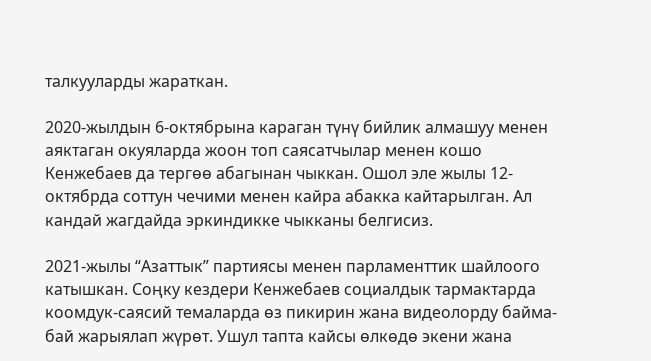талкууларды жараткан.

2020-жылдын 6-октябрына караган түнү бийлик алмашуу менен аяктаган окуяларда жоон топ саясатчылар менен кошо Кенжебаев да тергөө абагынан чыккан. Ошол эле жылы 12-октябрда соттун чечими менен кайра абакка кайтарылган. Ал кандай жагдайда эркиндикке чыкканы белгисиз.

2021-жылы “Азаттык” партиясы менен парламенттик шайлоого катышкан. Соңку кездери Кенжебаев социалдык тармактарда коомдук-саясий темаларда өз пикирин жана видеолорду байма-бай жарыялап жүрөт. Ушул тапта кайсы өлкөдө экени жана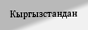Кыргызстандан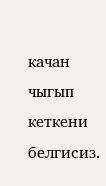качан чыгып кеткени белгисиз.